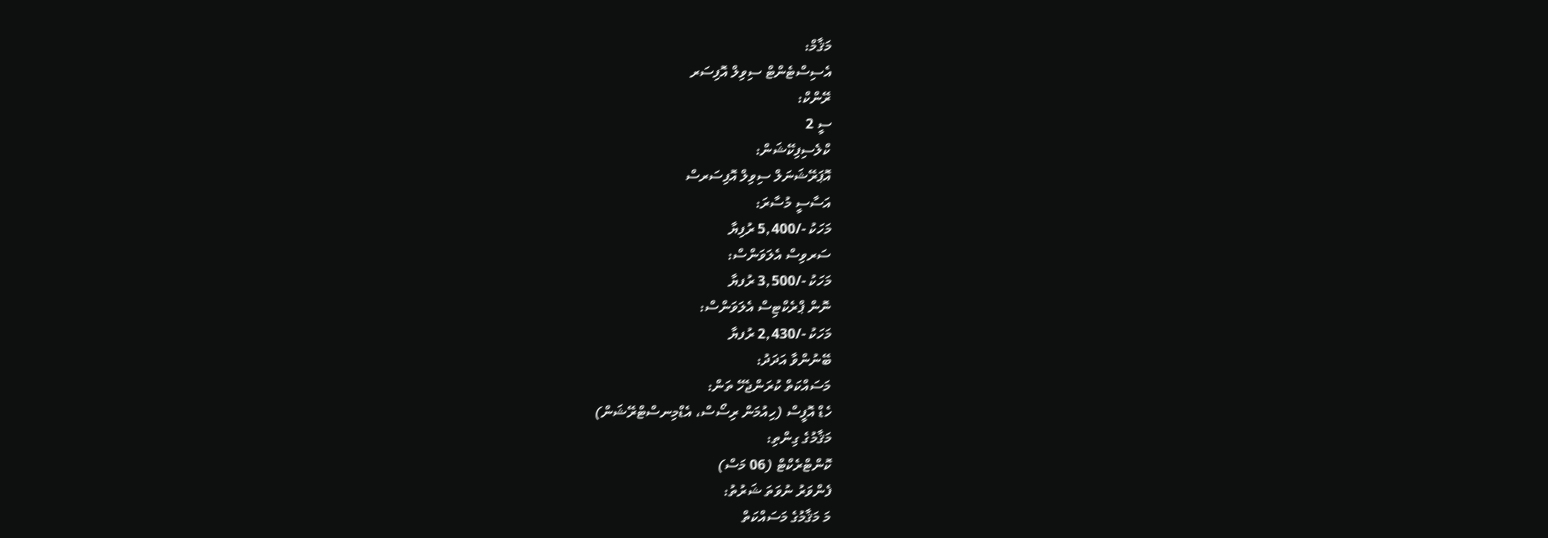މަޤާމް:
އެސިސްޓެންޓް ސިވިލް އޮފިސަރ
ރޭންކް:
ސީ 2
ކްލެސިފިކޭޝަން:
އޮޕަރޭޝަނަލް ސިވިލް އޮފިސަރސް
އަސާސީ މުސާރަ:
މަހަކު -/5,400 ރުފިޔާ
ސަރވިސް އެލަވަންސް:
މަހަކު -/3,500 ރުފޔާ
ނޮން ޕްރެކްޓިސް އެލަވަންސް:
މަހަކު -/2,430 ރުފޔާ
ބޭނުންވާ އަދަދު:
މަސައްކަތް ކުރަންޖެހޭ ތަން:
ހެޑް އޮފީސް (ހިއުމަން ރިސޯސް، އެޑްމިނސްޓްރޭޝަން)
މަޤާމުގެ ގިންތި:
ކޮންޓްރެކްޓް (06 މަސް)
ފެންވަރު ނުވަތަ ޝަރުތު:
މަ މަޤާމުގެ މަސައްކަތް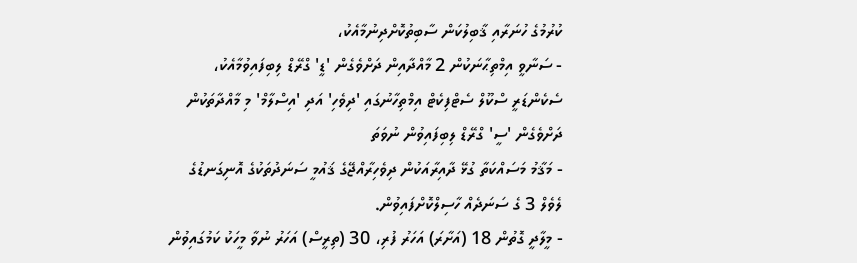ކުރުމުގެ ހުނަރާއި ޤާބިލުކަން ސާބިތުކޮށްދިނުމާއެކު،
- ސަނާވީ އިމްތިޙާނަކުން 2 މާއްދާއިން ދަށްވެގެން 'ޑީ' ގްރޭޑް ލިބިފައިވުމާއެކު، ސެކެންޑަރީ ސްކޫލް ސެޓްފިކެޓް އިމްތިހާނުގައި 'ދިވެހި' އަދި 'އިސްލާމް' މި މާއްދާތަކުން ދަށްވެގެން 'ސީ' ގްރޭޑް ލިބިފައިވުން ނުވަތަ
- މަޤާމު މަސައްކަތާ ގުޅޭ ދާއިރާއަކުން ދިވެހިރާއްޖޭގެ ޤައުމީ ސަނަދުތަކުގެ އޮނިގަނޑުގެ ލެވެލް 3 ގެ ސަނަދެއް ހާސިލްކޮށްފައިވުން.
- މީލާދީ ގޮތުން 18 (އަށާރަ) އަހަރު ފުރި، 30 (ތިރީސް) އަހަރު ނުވާ މީހަކު ކަމުގައިވުން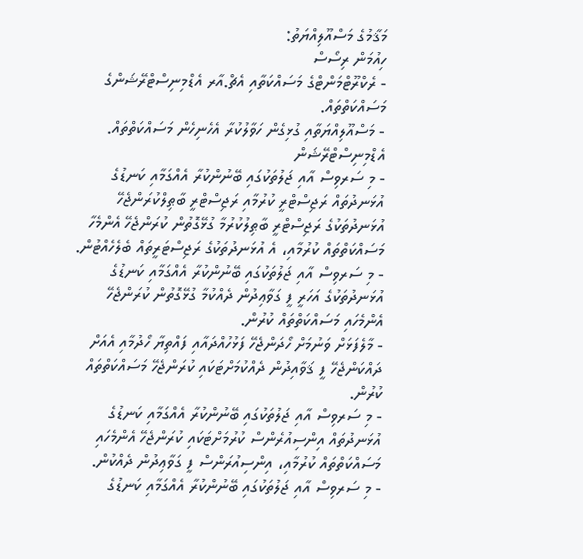މަޤާމުގެ މަސްއޫލިއްޔަތު:
ހިއުމަން ރިސޯސް
- ރެކްރޫޓްމަންޓްގެ މަސައްކަތާއި އެޗް.އާރ އެޑްމިނިސްޓްރޭޝަންގެ މަސައްކަތްތައް.
- މަސްއޫލިއްޔަތާއި ގުޅިގެން ހަވާލުކުރާ އެހެނިހެން މަސައްކަތްތައް.
އެޑްމިނިސްޓްރޭޝަން
- މި ސަރވިސް އާއި ޖަލުތަކުގައި ބޭނުންކުރާ އެއްގަމާއި ކަނޑުގެ އުޅަނދުތައް ރަޖިސްޓްރީ ކުރުމާއި ރަޖިސްޓްރީ ބާޠިލްކުރަންޖެހޭ އުޅަނދުތަކުގެ ރަޖިސްޓްރީ ބާޠިލުކުރުމާ ގުޅޭގޮތުން ކުރަންޖެހޭ އެންމެހާ މަސައްކަތްތައް ކުރުމާއި، އެ އުޅަނދުތަކުގެ ރަޖިސްޓަރީތައް ބެލެހެއްޓުން.
- މި ސަރވިސް އާއި ޖަލުތަކުގައި ބޭނުންކުރާ އެއްގަމާއި ކަނޑުގެ އުޅަނދުތަކުގެ އަހަރީ ފީ ގަވާޢިދުން ދެއްކުމާ ގުޅޭގޮތުން ކުރަންޖެހޭ އެންމެހައި މަސައްކަތްތައް ކުރުން.
- މާލެފަޅަށް ވަނުމަށް ހޯދަންޖެހޭ ފަޅުހުއްދައާއި ފައްތިޔާ ހޯދުމާއި އެއަށް ދައްކަންޖެހޭ ފީ ޤަވާއިދުން ދެއްކުމަށްޓަކައި ކުރަންޖެހޭ މަސައްކަތްތައް ކުރުން.
- މި ސަރވިސް އާއި ޖަލުތަކުގައި ބޭނުންކުރާ އެއްގަމާއި ކަނޑުގެ އުޅަނދުތައް އިންސިއުރެންސް ކުރުމަށްޓަކައި ކުރަންޖެހޭ އެންމެހައި މަސައްކަތްތައް ކުރުމާއި، އިންސިއުރަންސް ފީ ގަވާޢިދުން ދެއްކުން.
- މި ސަރވިސް އާއި ޖަލުތަކުގައި ބޭނުންކުރާ އެއްގަމާއި ކަނޑުގެ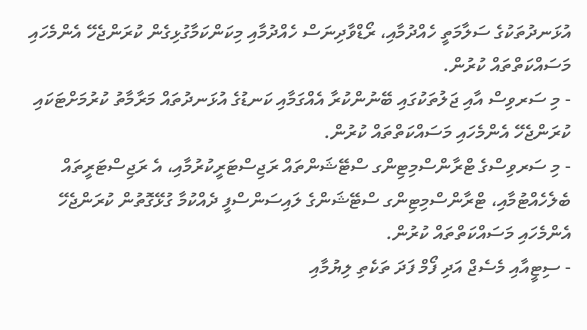އުޅަނދުތަކުގެ ސަލާމަތީ ހެއްދުމާއި، ރޯޑްވާދިނަސް ހެއްދުމާއި މިކަންކަމާގުޅިގެން ކުރަންޖެހޭ އެންމެހައި މަސައްކަތްތައް ކުރުން.
- މި ސަރވިސް އާއި ޖަލުތަކުގައި ބޭނުންކުރާ އެއްގަމާއި ކަނޑުގެ އުޅަނދުތައް މަރާމާތު ކުރުމަށްޓަކައި ކުރަންޖެހޭ އެންމެހައި މަސައްކަތްތައް ކުރުން.
- މި ސަރވިސްގެ ޓްރާންސްމިޓިންގ ސްޓޭޝަންތައް ރަޖިސްޓަރީކުރުމާއި، އެ ރަޖިސްޓަރީތައް ބެލެހެއްޓުމާއި، ޓްރާންސްމިޓިންގ ސްޓޭޝަންގެ ލައިސަންސްފީ ދެއްކުމާ ގުޅޭގޮތުން ކުރަންޖެހޭ އެންމެހައި މަސައްކަތްތައް ކުރުން.
- ސިޓީއާއި މެސެޖް އަދި ފޯމް ފަދަ ތަކެތި ލިޔުމާއި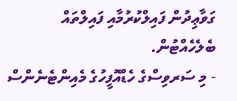ގަވާޢިދުން ފައިލްކުރުމާއި ފައިލްތައް ބެލެހެއްޓުން.
- މި ސަރވިސްގެ ހެޑްއޮފީހުގެ މެއިންޓެނެންސް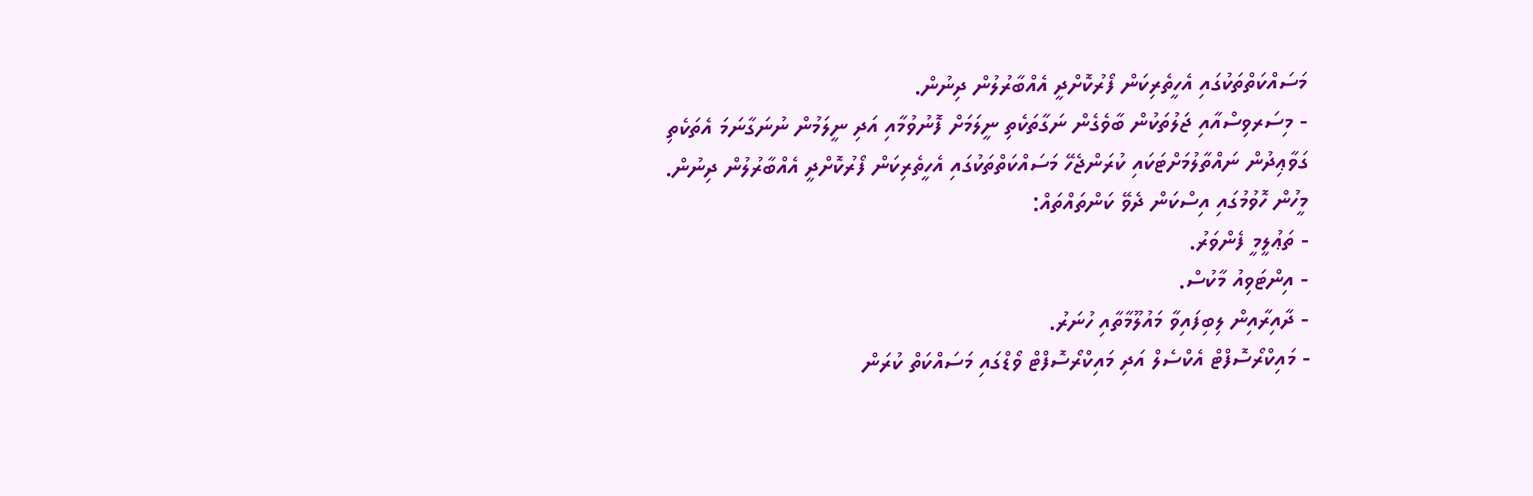މަސައްކަތްތަކުގައި އެހީތެރިކަން ފޯރުކޮށްދީ އެއްބާރުލުން ދިނުން.
- މިސަރވިސްއާއި ޖަލުތަކުން ބާވެގެން ނަގާތަކެތި ނީލަމަށް ފޮނުވުމާއި އަދި ނީލަމުން ނުނަގާނަމަ އެތަކެތި ގަވާޢިދުން ނައްތާލުމަށްޓަކައި ކުރަންޖެހޭ މަސައްކަތްތަކުގައި އެހީތެރިކަން ފޯރުކޮށްދީ އެއްބާރުލުން ދިނުން.
މީހުން ހޮވުމުގައި އިސްކަން ދެވޭ ކަންތައްތައް:
- ތަޢުލީމީ ފެންވަރު.
- އިންޓަވިއު މާކުސް.
- ދާއިރާއިން ލިބިފައިވާ މައުލޫމާތާއި ހުނަރު.
- މައިކްރޯސޮފްޓް އެކްސެލް އަދި މައިކްރޯސޮފްޓް ވޯޑްގައި މަސައްކަތް ކުރަން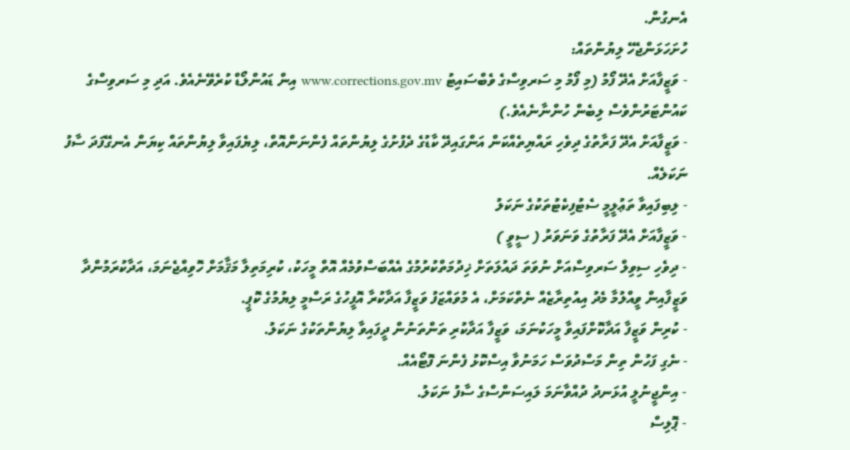އެނގުން.
ހުށަހަޅަންޖެހޭ ލިޔުންތައް:
- ވަޒީފާއަށް އެދޭ ފޯމު (މި ފޯމު މި ސަރވިސްގެ ވެބްސައިޓު www.corrections.gov.mv އިން ޑައުންލޯޑް ކުރެވޭނެއެވެ. އަދި މި ސަރވިސްގެ ކައުންޓަރުންވެސް ލިބެން ހުންނާނެއެވެ.)
- ވަޒީފާއަށް އެދޭ ފަރާތުގެ ދިވެހި ރައްޔިތެއްކަން އަންގައިދޭ ކާޑުގެ ދެފުށުގެ ލިޔުންތައް ފެންނަންއޮތް، ލިޔެފައިވާ ލިޔުންތައް ކިޔަން އެނގޭފަދަ ސާފު ނަކަލެއް.
- ލިބިފައިވާ ތަޢުލީމީ ސެޓުފިކެޓުތަކުގެ ނަކަލު
- ވަޒީފާއަށް އެދޭ ފަރާތުގެ ވަނަވަރު ( ސީވީ )
- ދިވެހި ސިވިލް ސަރވިސްއަށް ނުވަތަ ދައުލަތަށް ޚިދުމަތްކުރުމުގެ އެއްބަސްވުމެއް އޮތް މީހަކު، ކުރިމަތިލާ މަޤާމަށް ހޮވިއްޖެނަމަ، އަދާކުރަމުންދާ ވަޒީފާއިން ވީއްލުމާ މެދު އިއުތިރާޒެއް ނެތްކަމަށް، އެ މުވައްޒަފު ވަޒީފާ އަދާކުރާ އޮފީހުގެ ރަސްމީ ލިޔުމުގެ ކޮޕީ.
- ކުރިން ވަޒީފާ އަދާކޮށްފައިވާ މީހަކުނަމަ، ވަޒީފާ އަދާކުރި ތަންތަނުން ދީފައިވާ ލިޔުންތަކުގެ ނަކަލު.
- ނެގި ފަހުން ތިން މަސްދުވަސް ހަމަނުވާ އިސްކޮޅު ފެންނަ ފޮޓޯއެއް.
- އިންޖީނުލީ އުޅަނދު ދުއްވާނަމަ ލައިސަންސްގެ ސާފު ނަކަލު.
- ޕޮލިސް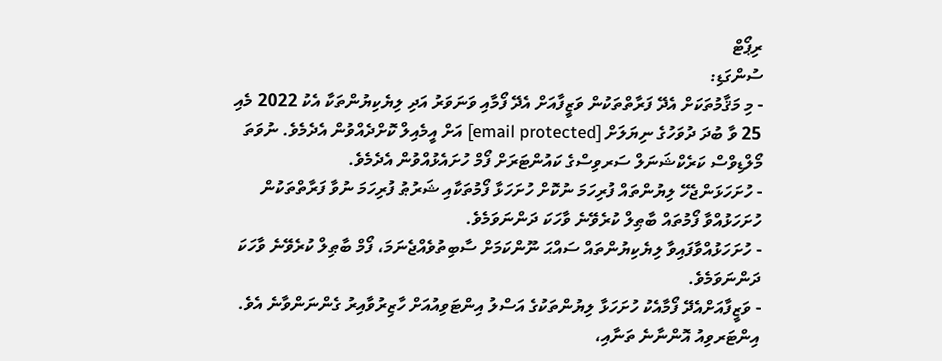ރިޕޯޓް
ސުންގަޑި:
- މި މަޤާމުތަކަށް އެދޭ ފަރާތްތަކުން ވަޒީފާއަށް އެދޭ ފޯމާއި ވަނަވަރު އަދި ލިޔެކިޔުންތަކާ އެކު 2022 މެއި 25 ވާ ބުދަ ދުވަހުގެ ނިޔަލަށް [email protected] އަށް އީމެއިލް ކޮށްދެއްވުން އެދެމެވެ. ނުވަތަ މޯލްޑިވްސް ކަރެކްޝަނަލް ސަރވިސްގެ ކައުންޓަރަށް ފޯމް ހުށައެޅުއްވުން އެދެމެވެ.
- ހުށަހަޅަންޖެހޭ ލިޔުންތައް ފުރިހަމަ ނުކޮށް ހުށަހަޅާ ފޯމުތަކާއި ޝަރުޠު ފުރިހަމަ ނުވާ ފަރާތްތަކުން ހުށަހަޅުއްވާ ފޯމުތައް ބާޠިލް ކުރެވޭނެ ވާހަކަ ދަންނަވަމެވެ.
- ހުށަހަޅުއްވާފައިވާ ލިޔެކިޔުންތައް ސައްޙަ ނޫންކަމަށް ސާބިތުވެއްޖެނަމަ، ފޯމް ބާޠިލް ކުރެވޭނެ ވާހަކަ ދަންނަވަމެވެ.
- ވަޒީފާއަށްއެދޭ ފޯމާއެކު ހުށަހަޅާ ލިޔުންތަކުގެ އަސްލު އިންޓަވިއުއަށް ހާޒިރުވާއިރު ގެންނަންވާނެ އެވެ.
އިންޓަރވިއު އޮންނާނެ ތަނާއި،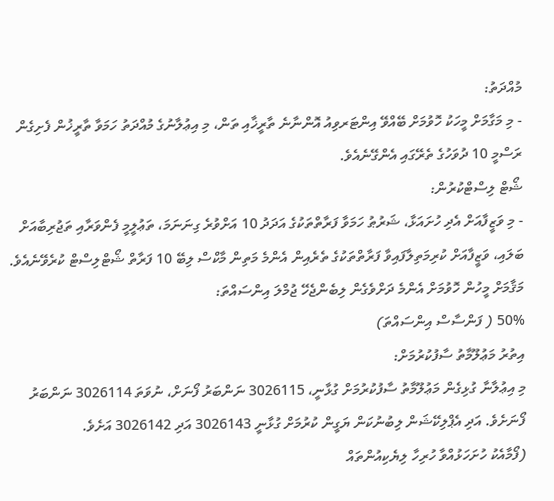މުއްދަތު:
- މި މަގާމަށް މީހަކު ހޮވުމަށް ބޭއްވޭ އިންޓަރވިއު އޮންނާނެ ތާރީޚާއި ތަން، މި އިޢުލާނުގެ މުއްދަތު ހަމަވާ ތާރީޚުން ފެށިގެން ރަސްމީ 10 ދުވަހުގެ ތެރޭގައި އެންގޭނެއެވެ.
ޝޯޓް ލިސްޓްކުރުން:
- މި ވަޒީފާއަށް އެދި ހުށައަޅާ، ޝަރުޠު ހަމަވާ ފަރާތްތަކުގެ އަދަދު 10 އަށްވުރެ ގިނަނަމަ، ތަޢުލީމީ ފެންވަރާއި ތަޖުރިބާއަށް ބަލައި، ވަޒީފާއަށް ކުރިމަތިލާފައިވާ ފަރާތްތަކުގެ ތެރެއިން އެންމެ މަތިން މާކްސް ލިބޭ 10 ފަރާތް ޝޯޓްލިސްޓް ކުރެވޭނެއެވެ.
މަޤާމަށް މީހުން ހޮވުމަށް އެންމެ ދަށްވެގެން ލިބެންޖެހޭ ޖުމްލަ އިންސައްތަ:
50% ( ފަންސާސް އިންސައްތަ)
އިތުރު މަޢުލޫމާތު ސާފުކުރުމަށް:
މި އިޢުލާނާ ގުޅިގެން މަޢުލޫމާތު ސާފުކުރުމަށް ގުޅާނީ، 3026115 ނަންބަރު ފޯނަށް، ނުވަތަ 3026114 ނަންބަރު ފޯނަށެވެ. އަދި އެޕްލިކޭޝަން ލިބުނުކަން ޔަގީން ކުރުމަށް ގުޅާނީ 3026143 އަދި 3026142 އަށެވެ.
(ފޯމާއެކު ހުށަހަޅުއްވާ ހުރިހާ ލިޔެކިއުންތައް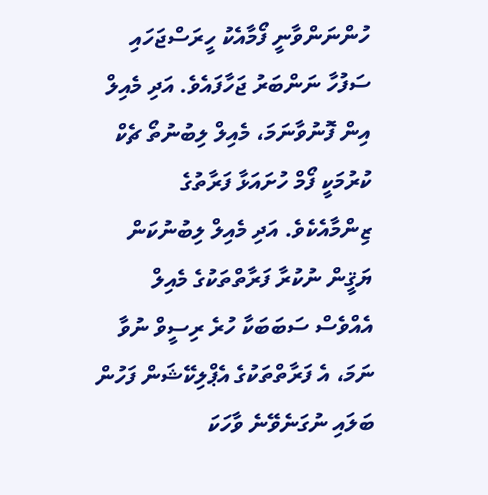ހުންނަންވާނީ ފޯމާއެކު ހީރަސްޖަހައި ސަފުހާ ނަންބަރު ޖަހާފައެވެ. އަދި މެއިލް އިން ފޮނުވާނަމަ، މެއިލް ލިބުނުތޯ ޗެކް ކުރުމަކީ ފޯމް ހުށައަޅާ ފަރާތުގެ ޒިންމާއެކެވެ. އަދި މެއިލް ލިބުނުކަން ޔަޤީން ނުކުރާ ފަރާތްތަކުގެ މެއިލް އެއްވެސް ސަބަބަކާ ހުރެ ރިސީވް ނުވާ ނަމަ، އެ ފަރާތްތަކުގެ އެޕްލިކޭޝަން ފަހުން ބަލައި ނުގަނެވޭނެ ވާހަކަ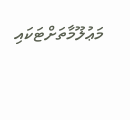މަޢުލޫމާތަށްޓަކައި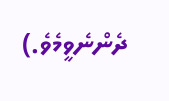ދެންނެވީމެވެ.)